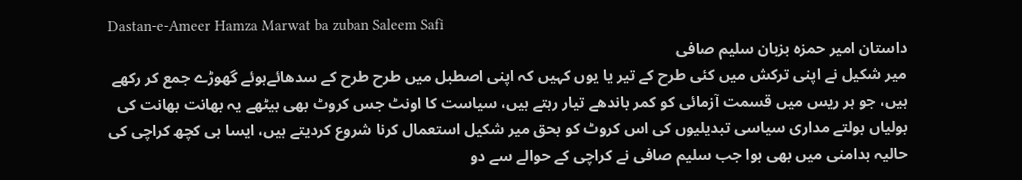Dastan-e-Ameer Hamza Marwat ba zuban Saleem Safi
داستان امیر حمزہ بزبان سلیم صافی
میر شکیل نے اپنی ترکش میں کئی طرح کے تیر یا یوں کہیں کہ اپنی اصطبل میں طرح طرح کے سدھائےہوئے گھوڑے جمع کر رکھے ہیں، جو ہر ریس میں قسمت آزمائی کو کمر باندھے تیار رہتے ہیں، سیاست کا اونٹ جس کروٹ بھی بیٹھے یہ بھانت بھانت کی بولیاں بولتے مداری سیاسی تبدیلیوں کی اس کروٹ کو بحق میر شکیل استعمال کرنا شروع کردیتے ہیں، ایسا ہی کچھ کراچی کی حالیہ بدامنی میں بھی ہوا جب سلیم صافی نے کراچی کے حوالے سے دو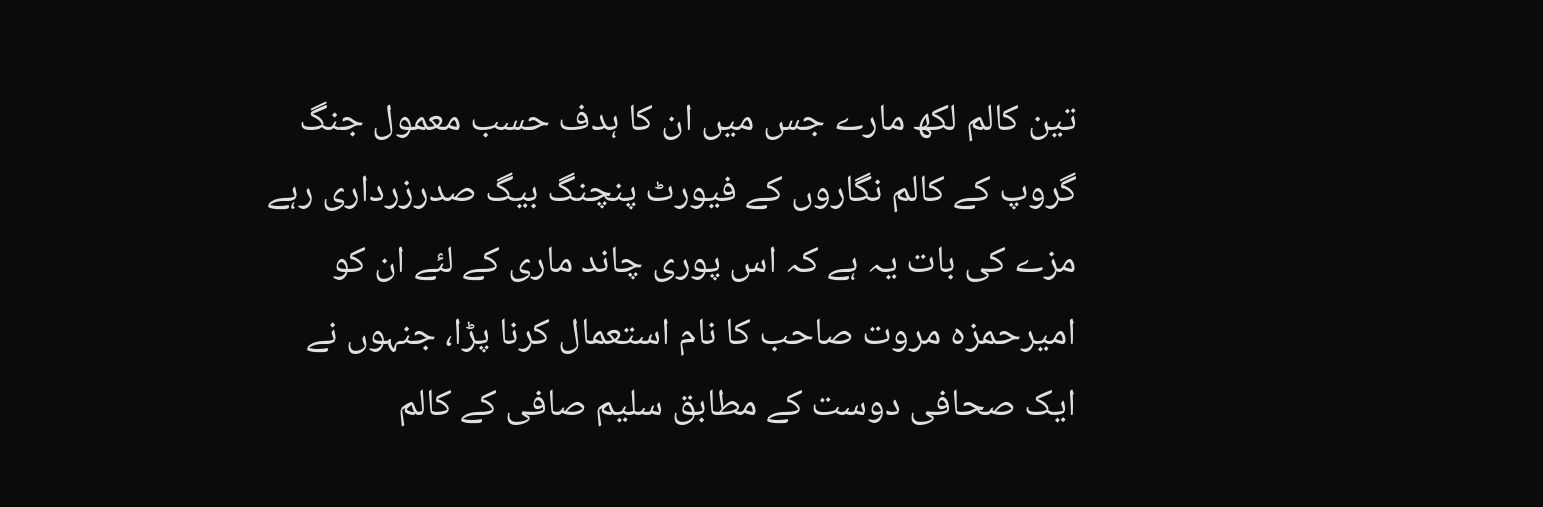تین کالم لکھ مارے جس میں ان کا ہدف حسب معمول جنگ گروپ کے کالم نگاروں کے فیورٹ پنچنگ بیگ صدرزرداری رہے
مزے کی بات یہ ہے کہ اس پوری چاند ماری کے لئے ان کو امیرحمزہ مروت صاحب کا نام استعمال کرنا پڑا، جنہوں نے ایک صحافی دوست کے مطابق سلیم صافی کے کالم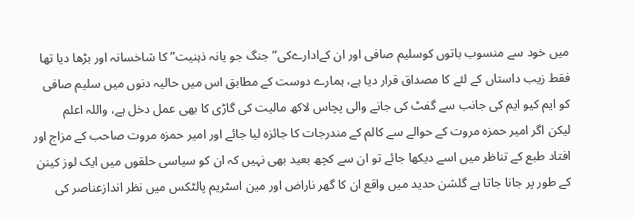میں خود سے منسوب باتوں کوسلیم صافی اور ان کےادارےکی” جنگ جو یانہ ذہنیت” کا شاخسانہ اور بڑھا دیا تھا فقط زیب داستاں کے لئے کا مصداق قرار دیا ہے، ہمارے دوست کے مطابق اس میں حالیہ دنوں میں سلیم صافی کو ایم کیو ایم کی جانب سے گفٹ کی جانے والی پچاس لاکھ مالیت کی گاڑی کا بھی عمل دخل ہے، واللہ اعلم
لیکن اگر امیر حمزہ مروت کے حوالے سے کالم کے مندرجات کا جائزہ لیا جائے اور امیر حمزہ مروت صاحب کے مزاج اور افتاد طبع کے تناظر میں اسے دیکھا جائے تو ان سے کچھ بعید بھی نہیں کہ ان کو سیاسی حلقوں میں ایک لوز کینن کے طور پر جانا جاتا ہے گلشن حدید میں واقع ان کا گھر ناراض اور مین اسٹریم پالٹکس میں نظر اندازعناصر کی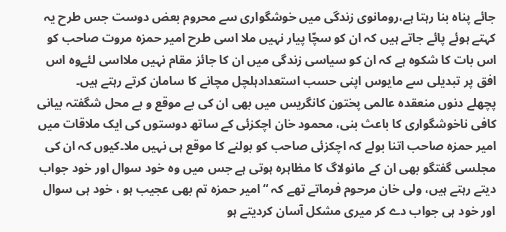جائے پناہ بنا رہتا ہے،رومانوی زندگی میں خوشگواری سے محروم بعض دوست جس طرح یہ کہتے ہوئے پائے جاتے ہیں کہ ان کو سچّا پیار نہیں ملا اسی طرح امیر حمزہ مروت صاحب کو اس بات کا شکوہ ہے کہ ان کو سیاسی زندگی میں ان کا جائز مقام نہیں ملااسی لئےوہ اس افق پر تبدیلی سے مایوس اپنی حسب استعدادہلچل مچانے کا سامان کرتے رہتے ہیں۔
پچھلے دنوں منعقدہ عالمی پختون کانگریس میں بھی ان کی بے موقع و بے محل شگفتہ بیانی کافی ناخوشگواری کا باعث بنی، محمود خان اچکزئی کے ساتھ دوستوں کی ایک ملاقات میں امیر حمزہ صاحب اتنا بولے کہ اچکزئی صاحب کو بولنے کا موقع ہی نہیں ملا۔کیوں کہ ان کی مجلسی گفتگو بھی ان کے مانولاگ کا مظاہرہ ہوتی ہے جس میں وہ خود سوال اور خود جواب دیتے رہتے ہیں، ولی خان مرحوم فرماتے تھے کہ “امیر حمزہ تم بھی عجیب ہو ، خود ہی سوال اور خود ہی جواب دے کر میری مشکل آسان کردیتے ہو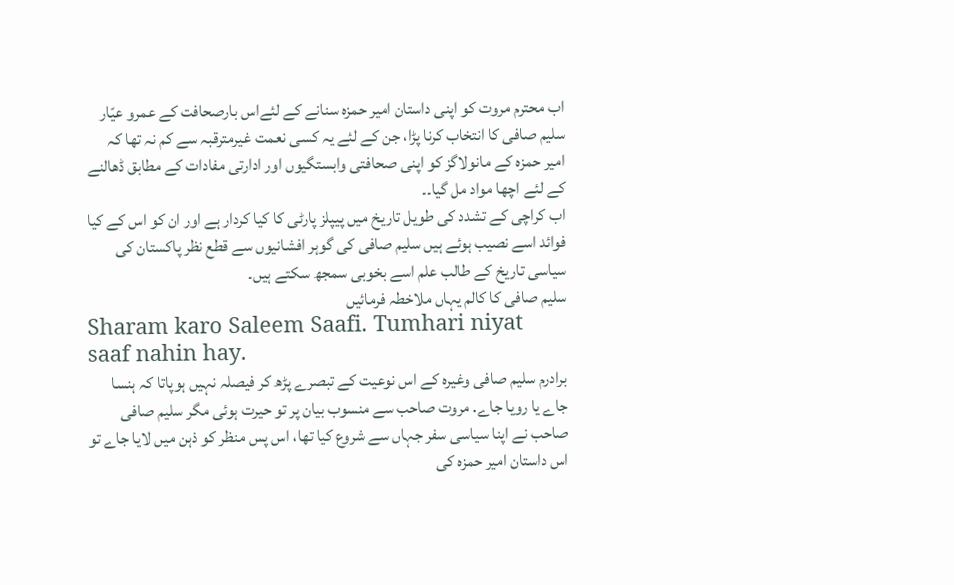اب محترم مروت کو اپنی داستان امیر حمزہ سنانے کے لئےاس بارصحافت کے عمرو عیّار سلیم صافی کا انتخاب کرنا پڑا، جن کے لئے یہ کسی نعمت غیرمترقبہ سے کم نہ تھا کہ امیر حمزہ کے مانولاگز کو اپنی صحافتی وابستگیوں اور ادارتی مفادات کے مطابق ڈھالنے کے لئے اچھا مواد مل گیا۔۔
اب کراچی کے تشدد کی طویل تاریخ میں پیپلز پارٹی کا کیا کردار ہے اور ان کو اس کے کیا فوائد اسے نصیب ہوئے ہیں سلیم صافی کی گوہر افشانیوں سے قطع نظر پاکستان کی سیاسی تاریخ کے طالب علم اسے بخوبی سمجھ سکتے ہیں۔
سلیم صافی کا کالم یہاں ملاخطہ فرمائیں
Sharam karo Saleem Saafi. Tumhari niyat saaf nahin hay.
برادرم سلیم صافی وغیرہ کے اس نوعیت کے تبصرے پڑھ کر فیصلہ نہیں ہوپاتا کہ ہنسا جاے یا رویا جاے. مروت صاحب سے منسوب بیان پر تو حیرت ہوئی مگر سلیم صافی صاحب نے اپنا سیاسی سفر جہاں سے شروع کیا تھا، اس پس منظر کو ذہن میں لایا جاے تو اس داستان امیر حمزہ کی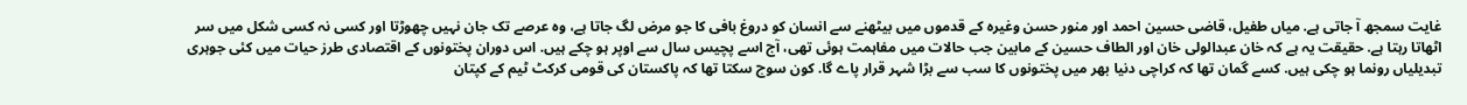غایت سمجھ آ جاتی ہے. میاں طفیل، قاضی حسین احمد اور منور حسن وغیرہ کے قدموں میں بیٹھنے سے انسان کو دروغ بافی کا جو مرض لگ جاتا ہے، وہ عرصے تک جان نہیں چھوڑتا اور کسی نہ کسی شکل میں سر اٹھاتا رہتا ہے. حقیقت یہ ہے کہ خان عبدالولی خان اور الطاف حسین کے مابین جب حالات میں مفاہمت ہوئی تھی، آج اسے پچیس سال سے اوپر ہو چکے ہیں. اس دوران پختونوں کے اقتصادی طرز حیات میں کئی جوہری تبدیلیاں رونما ہو چکی ہیں. کسے گمان تھا کہ کراچی دنیا بھر میں پختونوں کا سب سے بڑا شہر قرار پاے گا. کون سوچ سکتا تھا کہ پاکستان کی قومی کرکٹ ٹیم کے کپتان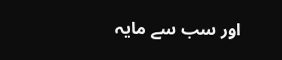اور سب سے مایہ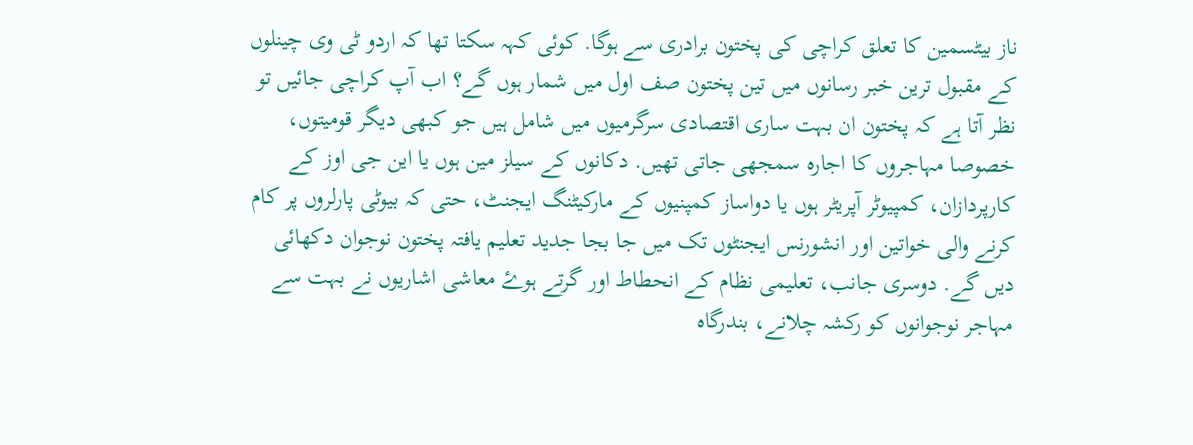ناز بیٹسمین کا تعلق کراچی کی پختون برادری سے ہوگا. کوئی کہہ سکتا تھا کہ اردو ٹی وی چینلوں کے مقبول ترین خبر رسانوں میں تین پختون صف اول میں شمار ہوں گے؟ اب آپ کراچی جائیں تو نظر آتا ہے کہ پختون ان بہت ساری اقتصادی سرگرمیوں میں شامل ہیں جو کبھی دیگر قومیتوں، خصوصا مہاجروں کا اجارہ سمجھی جاتی تھیں. دکانوں کے سیلز مین ہوں یا این جی اوز کے کارپردازان، کمپیوٹر آپریٹر ہوں یا دواساز کمپنیوں کے مارکیٹنگ ایجنٹ، حتی کہ بیوٹی پارلروں پر کام کرنے والی خواتین اور انشورنس ایجنٹوں تک میں جا بجا جدید تعلیم یافتہ پختون نوجوان دکھائی دیں گے. دوسری جانب، تعلیمی نظام کے انحطاط اور گرتے ہوۓ معاشی اشاریوں نے بہت سے مہاجر نوجوانوں کو رکشہ چلانے، بندرگاہ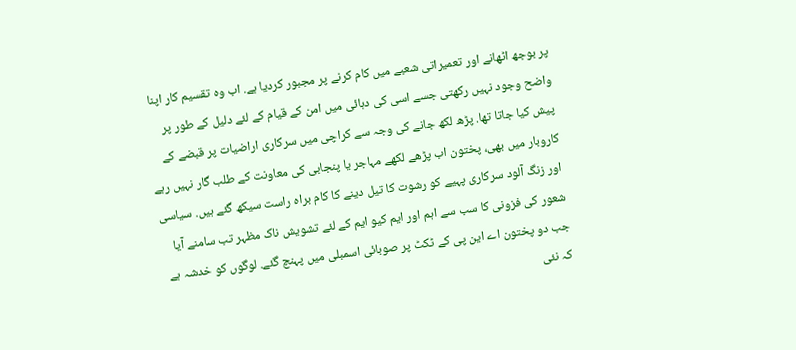پر بوجھ اٹھانے اور تعمیراتی شعبے میں کام کرنے پر مجبور کردیا ہے. اب وہ تقسیم کار اپنا واضح وجود نہیں رکھتی جسے اسی کی دہائی میں امن کے قیام کے لئے دلیل کے طور پر پیش کیا جاتا تھا. پڑھ لکھ جانے کی وجہ سے کراچی میں سرکاری اراضیات پر قبضے کے کاروبار میں بھی، پختون اب پڑھے لکھے مہاجر یا پنجابی کی معاونت کے طلب گار نہیں رہے اور زنگ آلود سرکاری پہیے کو رشوت کا تیل دینے کا کام براہ راست سیکھ گئے ہیں. سیاسی شعور کی فزونی کا سب سے اہم اور ایم کیو ایم کے لئے تشویش ناک مظہر تب سامنے آیا جب دو پختون اے این پی کے ٹکٹ پر صوبائی اسمبلی میں پہنچ گئے. لوگوں کو خدشہ ہے کہ نئی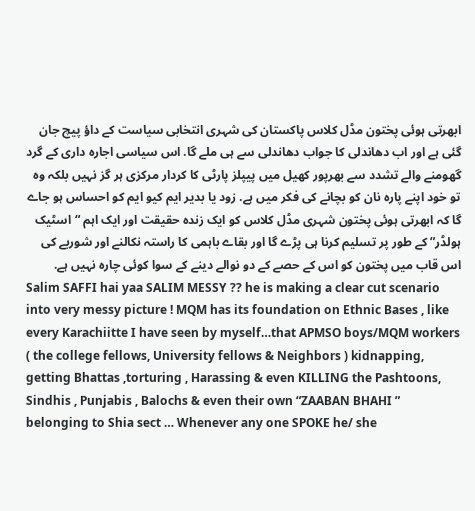ابھرتی ہوئی پختون مڈل کلاس پاکستان کی شہری انتخابی سیاست کے داؤ پیچ جان گئی ہے اور اب دھاندلی کا جواب دھاندلی سے ہی ملے گا. اس سیاسی اجارہ داری کے گرد گھومنے والے تشدد سے بھرپور کھیل میں پیپلز پارٹی کا کردار مرکزی ہر گز نہیں بلکہ وہ تو خود اپنے پارہ نان کو بچانے کی فکر میں ہے. زود یا بدیر ایم کیو ایم کو احساس ہو جاے گا کہ ابھرتی ہوئی پختون شہری مڈل کلاس کو ایک زندہ حقیقت اور ایک اہم “اسٹیک ہولڈر” کے طور پر تسلیم کرنا ہی پڑے گا اور بقاے باہمی کا راستہ نکالنے اور شوربے کی اس قاب میں پختون کو اس کے حصے کے دو نوالے دینے کے سوا کوئی چارہ نہیں ہے.
Salim SAFFI hai yaa SALIM MESSY ?? he is making a clear cut scenario into very messy picture ! MQM has its foundation on Ethnic Bases , like every Karachiitte I have seen by myself…that APMSO boys/MQM workers ( the college fellows, University fellows & Neighbors ) kidnapping, getting Bhattas ,torturing , Harassing & even KILLING the Pashtoons, Sindhis , Punjabis , Balochs & even their own “ZAABAN BHAHI ” belonging to Shia sect … Whenever any one SPOKE he/ she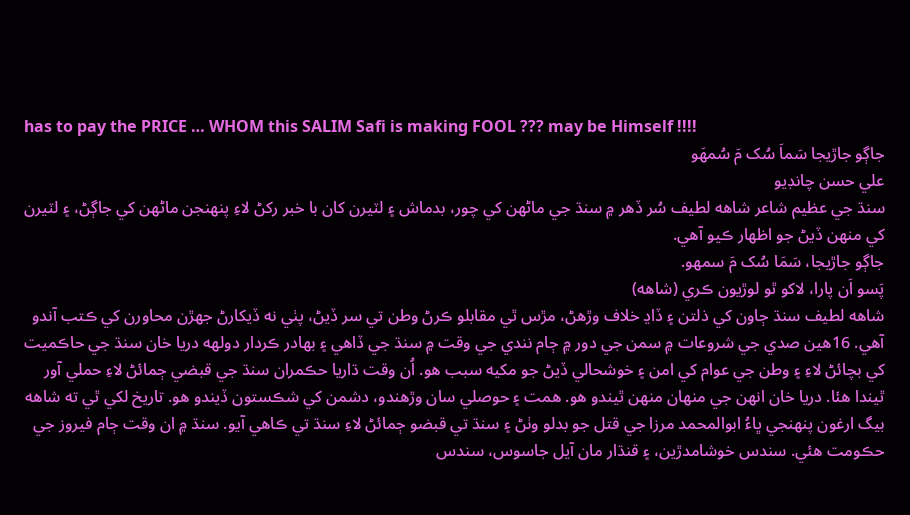has to pay the PRICE … WHOM this SALIM Safi is making FOOL ??? may be Himself !!!!
جاڳو جاڙيجا سَماَ سُک مَ سُمهَو
علي حسن چانڊيو
سنڌ جي عظيم شاعر شاهه لطيف سُر ڏهر ۾ سنڌ جي ماڻهن کي چور، بدماش ۽ لٽيرن کان با خبر رکڻ لاءِ پنهنجن ماڻهن کي جاڳڻ، ۽ لٽيرن کي منهن ڏيڻ جو اظهار ڪيو آهي.
جاڳو جاڙيجا، سَمَا سُک مَ سمهو.
پَسو اَن پارا، لاکو ٿو لوڙيون ڪري (شاهه)
شاهه لطيف سنڌ ڄاون کي ذلتن ۽ ڏاڍ خلاف وڙهڻ، مڙس ٿي مقابلو ڪرڻ وطن تي سر ڏيڻ، پٺي نه ڏيکارڻ جهڙن محاورن کي ڪتب آندو آهي. 16هين صدي جي شروعات ۾ سمن جي دور ۾ ڄام نندي جي وقت ۾ سنڌ جي ڏاهي ۽ بهادر ڪردار دولهه دريا خان سنڌ جي حاڪميت کي بچائڻ لاءِ ۽ وطن جي عوام کي امن ۽ خوشحالي ڏيڻ جو مکيه سبب هو. اُن وقت ڌاريا حڪمران سنڌ جي قبضي ڄمائڻ لاءِ حملي آور ٿيندا هئا. دريا خان انهن جي منهان منهن ٿيندو هو. همت ۽ حوصلي سان وڙهندو، دشمن کي شڪستون ڏيندو هو. تاريخ لکي ٿي ته شاهه بيگ ارغون پنهنجي ڀاءُ ابوالمحمد مرزا جي قتل جو بدلو وٺڻ ۽ سنڌ تي قبضو ڄمائڻ لاءِ سنڌ تي ڪاهي آيو. سنڌ ۾ ان وقت ڄام فيروز جي حڪومت هئي. سندس خوشامدڙين، ۽ قنڌار مان آيل جاسوس، سندس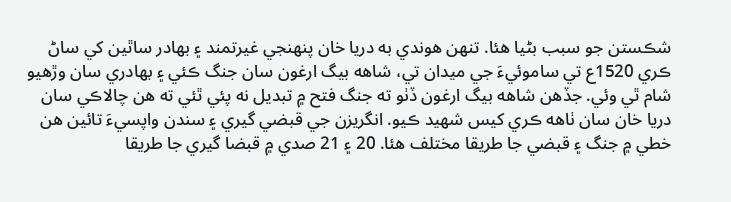شڪستن جو سبب بڻيا هئا. تنهن هوندي به دريا خان پنهنجي غيرتمند ۽ بهادر ساٿين کي ساڻ ڪري 1520ع تي ساموئيءَ جي ميدان تي، شاهه بيگ ارغون سان جنگ ڪئي ۽ بهادري سان وڙهيو شام ٿي وئي. جڏهن شاهه بيگ ارغون ڏٺو ته جنگ فتح ۾ تبديل نه پئي ٿئي ته هن چالاڪي سان دريا خان سان ٺاهه ڪري کيس شهيد ڪيو. انگريزن جي قبضي گيري ۽ سندن واپسيءَ تائين هن خطي ۾ جنگ ۽ قبضي جا طريقا مختلف هئا. 20 ۽ 21 صدي ۾ قبضا گيري جا طريقا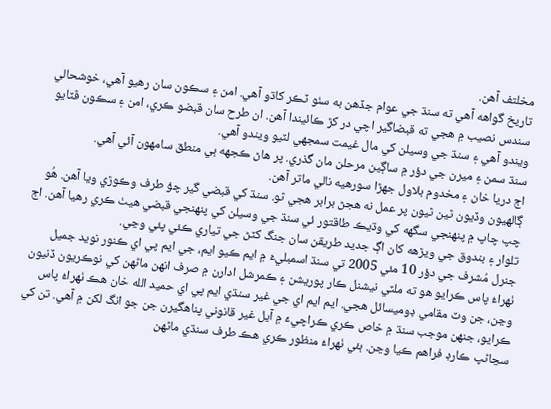مخلتف آهن.
تاريخ گواهه آهي ته سنڌ جي عوام جڏهن به سٺو ٽڪر کاڌو آهي. امن ۽ سڪون سان رهيو آهي، خوشحالي سندس نصيب ۾ هجي ته قبضاگير اچي در کڙ ڪائيندا آهن. ان طرح سان قبضو ڪري، امن ۽ سڪون ڦٽايو ويندو آهي ۽ سنڌ جي وسيلن کي مال غيمت سمجهي لٽيو ويندو آهي.
سنڌ سمن ۽ ميرن جي دؤر ۾ ساڳين مرحلن مان گذري. پر هاڻ ڪجهه ٻي منطق سامهون آئي آهي.
اڄ دريا خان ۽ مخدوم بلاول جهڙا سورهيه نالي ماتر آهن.
ڳالهيون وڏيون ٿين ٿيون پر عمل نه هجڻ برابر هجي ٿو. سنڌ کي قبضي گير چؤ طرف وڪوڙي ويا آهن. هُو چپ چاپ ۾ پنهنجي سگهه کي وڌيڪ طاقتور ئي سنڌ جي وسيلن کي پنهنجي قبضي هيٺ ڪري رهيا آهن. اڄ تلوار ۽ بندوق جي ويڙهه کان اڳ جديد طريقن سان جنگ کٽڻ جي تياري ڪئي پئي وڃي.
جنرل مُشرف جي دؤر 10 مئي 2005 تي سنڌ اسمبليءَ ۾ ايم ڪيو ايم، جي ايم پي اي ڪنور نويد جميل ٺهراءُ پاس ڪرايو هو ته ملٽي نيشنل ڪار پوريشن ۽ ڪمرشل ادارن ۾ صرف انهن ماڻهن کي نوڪريون ڏنيون وڃن، جن وٽ مقامي ڊوميسائل هجي. ايم ايم اي جي غير سنڌي ايم پي اي حميد الله خان هڪ ٺهراءُ پاس ڪرايو، جنهن موجب سنڌ ۾ خاص ڪري ڪراچيءَ ۾ آيل غير قانوني پناهگيرن جن جو انگ لکن ۾ آهي. تن کي سڃاڻپ ڪارڊ فراهم ڪيا وڃن. ٻئي ٺهراءُ منظور ڪري هڪ طرف سنڌي ماڻهن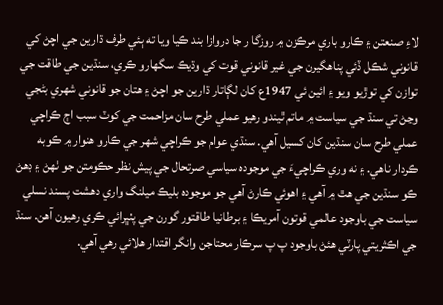لاءِ صنعتن ۽ ڪارو باري مرڪزن ۾ روزگا ر جا دروازا بند ڪيا ويا ته ٻئي طرف ڌارين جي اچڻ کي قانوني شڪل ڏئي پناهگيرن جي غير قانوني قوت کي وڌيڪ سگهارو ڪري، سنڌين جي طاقت جي توازن کي توڙيو ويو ۽ ائين ئي 1947ع کان لڳاتار ڌارين جو اچڻ ۽ هتان جو قانوني شهري بڻجي وڃڻ تي سنڌ جي سياست ۾ ماتم ٿيندو رهيو عملي طرح سان مزاحمت جي کوٽ سبب اڄ ڪراچي عملي طرح سان سنڌين کان کسيل آهي. سنڌي عوام جو ڪراچي شهر جي ڪارو هنوار ۾ ڪوبه ڪردار ناهي. ۽ نه وري ڪراچيءَ جي موجوده سياسي صرتحال جي پيش نظر حڪومتن جو ٺهڻ ۽ ڊهڻ ڪو سنڌين جي هٿ ۾ آهي ۽ اهوئي ڪارڻ آهي جو موجوده بليڪ ميلنگ واري دهشت پسند نسلي سياست جي باوجود عالمي قوتون آمريڪا ۽ برطانيا طاقتور گورن جي پٺڀرائي ڪري رهيون آهن. سنڌ جي اڪثريتي پارٽي هئڻ باوجود پ پ سرڪار محتاجن وانگر اقتدار هلائي رهي آهي.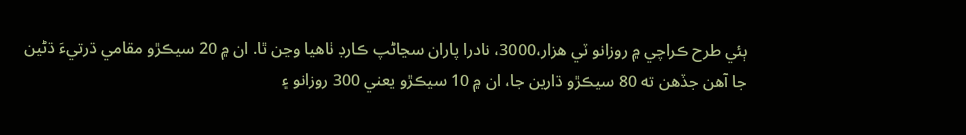ٻئي طرح ڪراچي ۾ روزانو ٽي هزار،3000، نادرا پاران سڃاڻپ ڪارڊ ٺاهيا وڃن ٿا. ان ۾ 20 سيڪڙو مقامي ڌرتيءَ ڌڻين جا آهن جڏهن ته 80 سيڪڙو ڌارين جا، ان ۾ 10 سيڪڙو يعني 300 روزانو ۽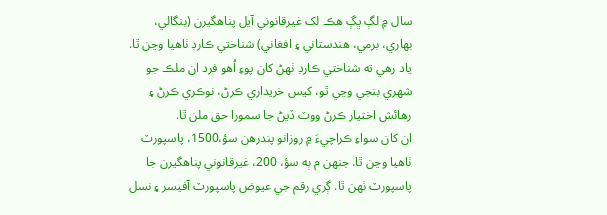سال ۾ لڳ ڀڳ هڪ لک غيرقانوني آيل پناهگيرن (بنگالي، بهاري، برمي، هندستاني ۽ افغاني) شناختي ڪارڊ ٺاهيا وڃن ٿا. ياد رهي ته شناختي ڪارڊ ٺهڻ کان پوءِ اُهو فرد ان ملڪ جو شهري بنجي وڃي ٿو، کيس خريداري ڪرڻ، نوڪري ڪرڻ ۽ رهائش اختيار ڪرڻ ووٽ ڏيڻ جا سمورا حق ملن ٿا.
ان کان سواءِ ڪراچيءَ ۾ روزانو پندرهن سؤ،1500، پاسپورٽ ٺاهيا وڃن ٿا. جنهن م ٻه سؤ، 200، غيرقانوني پناهگيرن جا پاسپورٽ ٺهن ٿا. ڳري رقم جي عيوض پاسپورٽ آفيسر ۽ نسل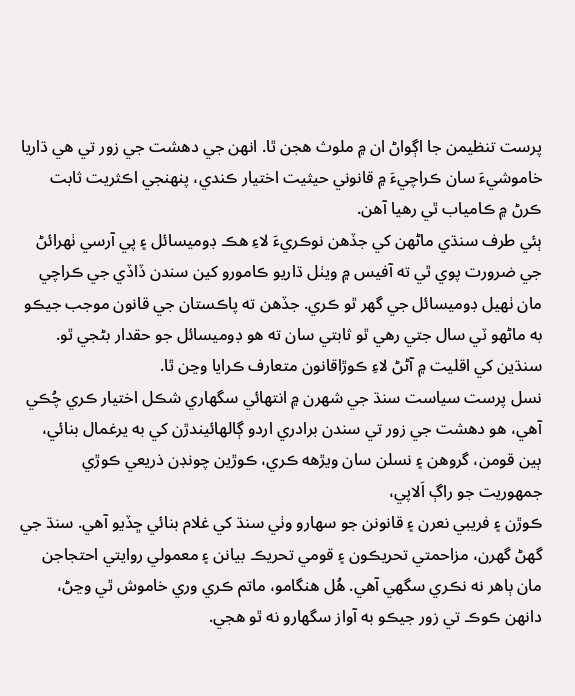پرست تنظيمن جا اڳواڻ ان ۾ ملوث هجن ٿا. انهن جي دهشت جي زور تي هي ڌاريا خاموشيءَ سان ڪراچيءَ ۾ قانوني حيثيت اختيار ڪندي، پنهنجي اڪثريت ثابت ڪرڻ ۾ ڪامياب ٿي رهيا آهن.
ٻئي طرف سنڌي ماڻهن کي جڏهن نوڪريءَ لاءِ هڪ ڊوميسائل ۽ پي آرسي ٺهرائڻ جي ضرورت پوي ٿي ته آفيس ۾ ويٺل ڌاريو ڪامورو کين سندن ڏاڏي جي ڪراچي مان ٺهيل ڊوميسائل جي گهر ٿو ڪري. جڏهن ته پاڪستان جي قانون موجب جيڪو به ماڻهو ٽي سال جتي رهي ٿو ثابتي سان ته هو ڊوميسائل جو حقدار بڻجي ٿو. سنڌين کي اقليت ۾ آڻڻ لاءِ ڪوڙاقانون متعارف ڪرايا وڃن ٿا.
نسل پرست سياست سنڌ جي شهرن ۾ انتهائي سگهاري شڪل اختيار ڪري چُڪي آهي، هو دهشت جي زور تي سندن برادري اردو ڳالهائيندڙن کي به يرغمال بنائي، ٻين قومن، گروهن ۽ نسلن سان ويڙهه ڪري، ڪوڙين چونڊن ذريعي ڪوڙي جمهوريت جو راڳ اَلاپي،
ڪوڙن ۽ فريبي نعرن ۽ قانونن جو سهارو وٺي سنڌ کي غلام بنائي ڇڏيو آهي. سنڌ جي گهڻ گهرن، مزاحمتي تحريڪون ۽ قومي تحريڪ بيانن ۽ معمولي روايتي احتجاجن مان ٻاهر نه نڪري سگهي آهي. هُل هنگامو، ماتم ڪري وري خاموش ٿي وڃڻ، دانهن ڪوڪ تي زور جيڪو به آواز سگهارو نه ٿو هجي.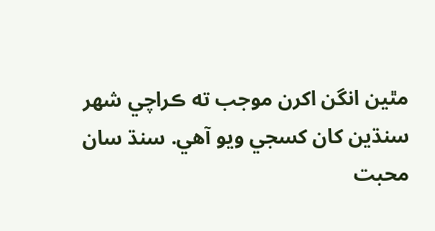مٿين انگن اکرن موجب ته ڪراچي شهر سنڌين کان کسجي ويو آهي. سنڌ سان محبت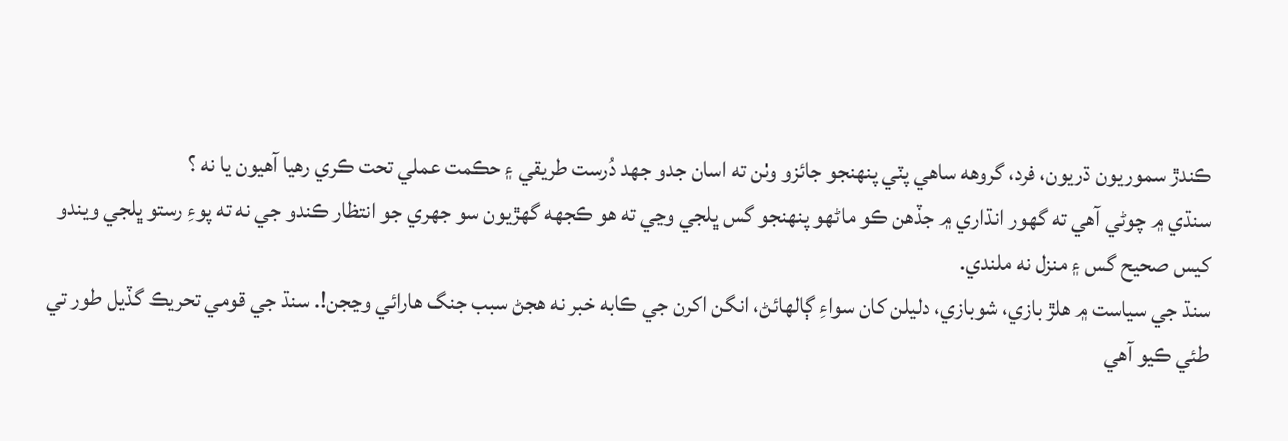ڪندڙ سموريون ڌريون، فرد، گروهه ساهي پٽي پنهنجو جائزو وٺن ته اسان جدو جهد دُرست طريقي ۽ حڪمت عملي تحت ڪري رهيا آهيون يا نه ؟
سنڌي ۾ چوڻي آهي ته گهور انڌاري ۾ جڏهن ڪو ماڻهو پنهنجو گس ڀلجي وڃي ته هو ڪجهه گهڙيون سو جهري جو انتظار ڪندو جي نه ته پوءِ رستو ڀلجي ويندو کيس صحيح گس ۽ منزل نه ملندي.
سنڌ جي سياست ۾ هلڙ بازي، شوبازي، دليلن کان سواءِ ڳالهائڻ، انگن اکرن جي ڪابه خبر نه هجڻ سبب جنگ هارائي وڃجن!. سنڌ جي قومي تحريڪ گڏيل طور تي طئي ڪيو آهي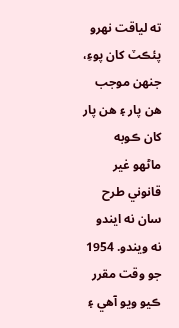ته لياقت نهرو پئڪٽ کان پوءِ، جنهن موجب هن پار ۽ هن پار کان ڪوبه ماڻهو غير قانوني طرح سان نه ايندو نه ويندو. 1954 جو وقت مقرر ڪيو ويو آهي ۽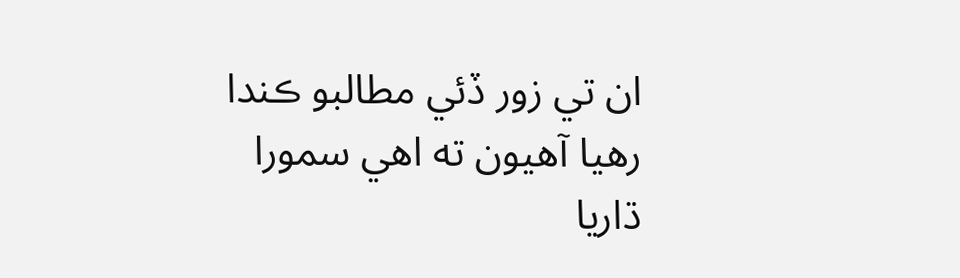ان تي زور ڏئي مطالبو ڪندا رهيا آهيون ته اهي سمورا ڌاريا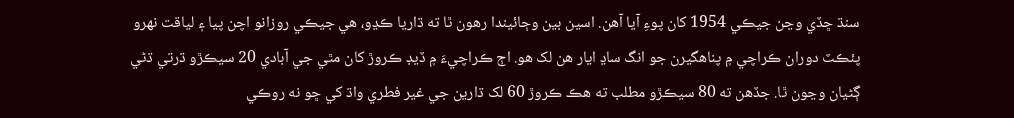سنڌ ڇڏي وڃن جيڪي 1954 کان پوءِ آيا آهن. اسين بين وڄائيندا رهون ٿا ته ڌاريا ڪڍو، هي جيڪي روزانو اچن پيا ۽ لياقت نهرو پئڪٽ دوران ڪراچي ۾ پناهگيرن جو انگ ساڍ ايار هن لک هو. اڄ ڪراچيءَ ۾ ڏيڊ ڪروڙ کان مٿي جي آبادي 20 سيڪڙو ڌرتي ڌڻي ڳڻيان وڃون ٿا. جڏهن ته 80 سيڪڙو مطلب ته هڪ ڪروڙ 60 لک ڌارين جي غير فطري واڌ کي ڇو نه روڪي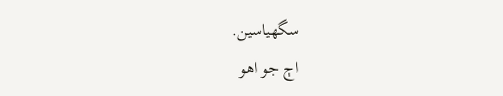سگهياسين.
اڄ جو اهو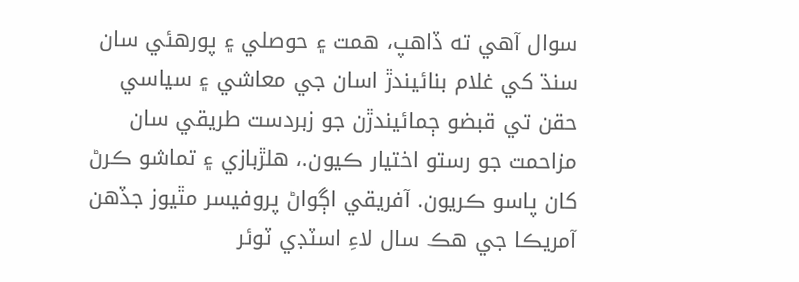سوال آهي ته ڏاهپ، همت ۽ حوصلي ۽ پورهئي سان سنڌ کي غلام بنائيندڙ اسان جي معاشي ۽ سياسي حقن تي قبضو ڄمائيندڙن جو زبردست طريقي سان مزاحمت جو رستو اختيار ڪيون.، هلڙبازي ۽ تماشو ڪرڻ کان پاسو ڪريون. آفريقي اڳواڻ پروفيسر مٿيوز جڏهن آمريڪا جي هڪ سال لاءِ اسٽڊي ٽوئر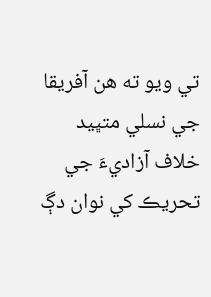تي ويو ته هن آفريقا جي نسلي متڀيد خلاف آزاديءَ جي تحريڪ کي نوان دڳ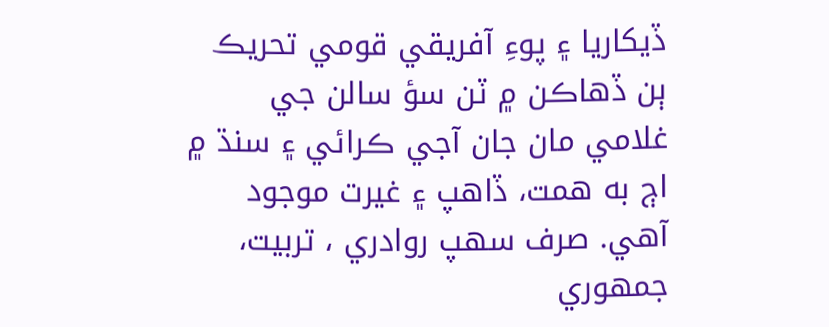ڏيکاريا ۽ پوءِ آفريقي قومي تحريڪ ٻن ڏهاڪن ۾ ٽن سؤ سالن جي غلامي مان جان آجي ڪرائي ۽ سنڌ ۾ اڄ به همت، ڏاهپ ۽ غيرت موجود آهي. صرف سهپ روادري ، تربيت، جمهوري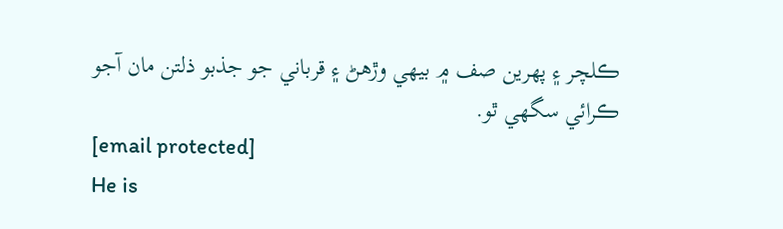ڪلچر ۽ پهرين صف ۾ بيهي وڙهڻ ۽ قرباني جو جذبو ذلتن مان آجو ڪرائي سگهي ٿو.
[email protected]
He is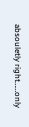absouletly right……only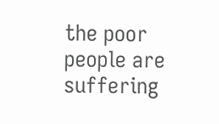the poor people are suffering